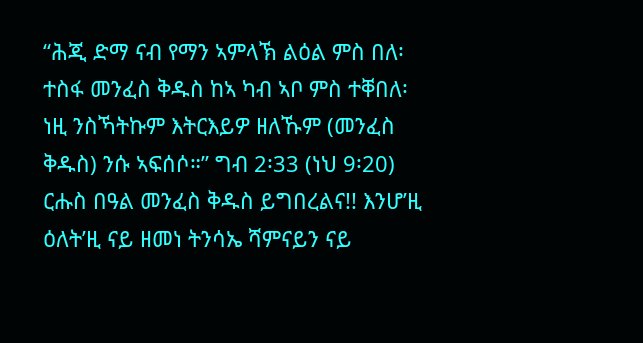“ሕጂ ድማ ናብ የማን ኣምላኽ ልዕል ምስ በለ፡ ተስፋ መንፈስ ቅዱስ ከኣ ካብ ኣቦ ምስ ተቐበለ፡ ነዚ ንስኻትኩም እትርእይዎ ዘለኹም (መንፈስ ቅዱስ) ንሱ ኣፍሰሶ።” ግብ 2፡33 (ነህ 9፡20)
ርሑስ በዓል መንፈስ ቅዱስ ይግበረልና!! እንሆ’ዚ ዕለት’ዚ ናይ ዘመነ ትንሳኤ ሻምናይን ናይ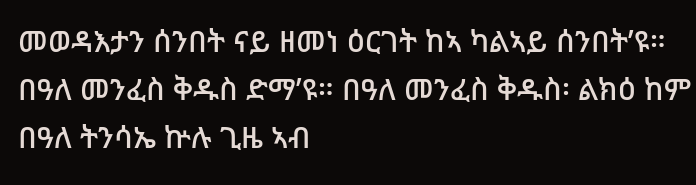መወዳእታን ሰንበት ናይ ዘመነ ዕርገት ከኣ ካልኣይ ሰንበት’ዩ። በዓለ መንፈስ ቅዱስ ድማ’ዩ። በዓለ መንፈስ ቅዱስ፡ ልክዕ ከም በዓለ ትንሳኤ ኵሉ ጊዜ ኣብ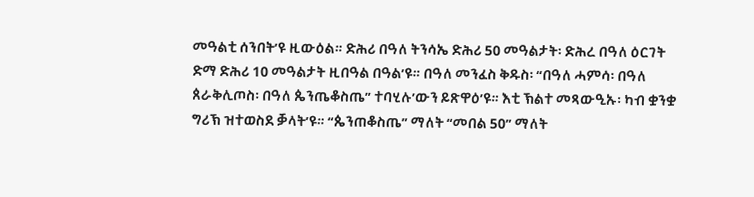መዓልቲ ሰንበት’ዩ ዚውዕል። ድሕሪ በዓለ ትንሳኤ ድሕሪ 50 መዓልታት፡ ድሕረ በዓለ ዕርገት ድማ ድሕሪ 10 መዓልታት ዚበዓል በዓል’ዩ። በዓለ መንፈስ ቅዱስ፡ “በዓለ ሓምሳ፡ በዓለ ጰራቅሊጦስ፡ በዓለ ጴንጤቆስጤ” ተባሂሉ’ውን ይጽዋዕ’ዩ። እቲ ኽልተ መጻውዒኡ፡ ካብ ቋንቋ ግሪኽ ዝተወስደ ቓላት’ዩ። “ጴንጠቆስጤ” ማለት “መበል 50” ማለት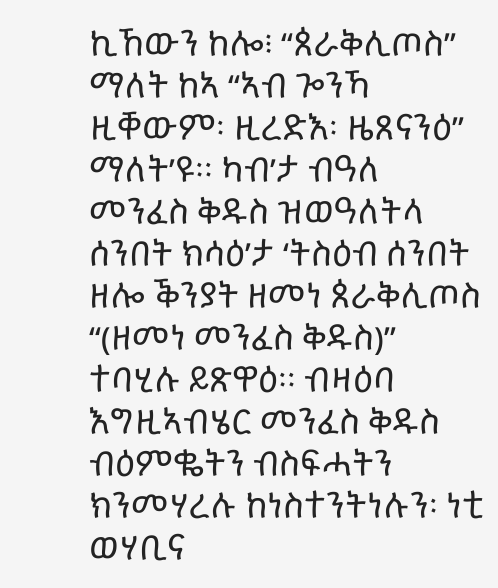ኪኸውን ከሎ፧ “ጰራቅሊጦስ” ማለት ከኣ “ኣብ ጐንኻ ዚቐውም፡ ዚረድእ፡ ዜጸናንዕ” ማለት’ዩ። ካብ’ታ ብዓለ መንፈስ ቅዱስ ዝወዓለትላ ሰንበት ክሳዕ’ታ ‘ትስዕብ ሰንበት ዘሎ ቕንያት ዘመነ ጰራቅሊጦስ “(ዘመነ መንፈስ ቅዱስ)” ተባሂሉ ይጽዋዕ። ብዛዕባ እግዚኣብሄር መንፈስ ቅዱስ ብዕምቈትን ብስፍሓትን ክንመሃረሉ ከነስተንትነሉን፡ ነቲ ወሃቢና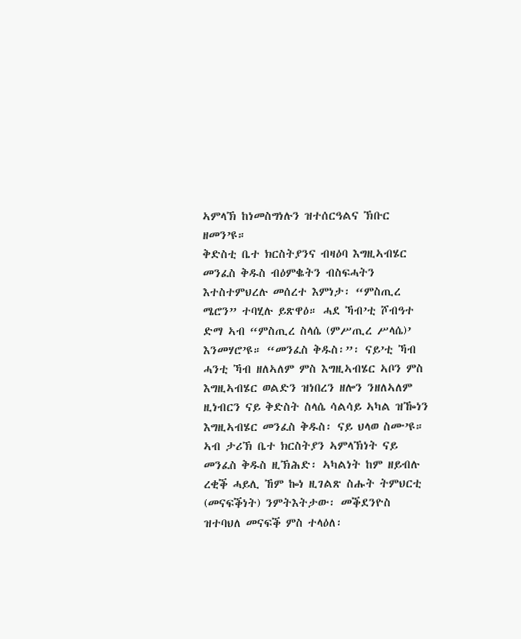ኣምላኽ ከነመስግነሉን ዝተሰርዓልና ኽቡር ዘመን’ዩ።
ቅድስቲ ቤተ ክርስትያንና ብዛዕባ እግዚኣብሄር መንፈስ ቅዱስ ብዕምቈትን ብስፍሓትን እተስተምህረሉ መሰረተ እምነታ፡ “ምስጢረ ሜሮን” ተባሂሉ ይጽዋዕ። ሓደ ኻብ’ቲ ሾብዓተ ድማ ኣብ “ምስጢረ ስላሴ (ምሥጢረ ሥላሴ)’ እንመሃሮ’ዩ። “መንፈስ ቅዱስ፡”፡ ናይ’ቲ ኻብ ሓንቲ ኻብ ዘለኣለም ምስ እግዚኣብሄር ኣቦን ምስ እግዚኣብሄር ወልድን ዝነበረን ዘሎን ንዘለኣለም ዚነብርን ናይ ቅድስት ስላሴ ሳልሳይ ኣካል ዝዀነን እግዚኣብሄር መንፈስ ቅዱስ፡ ናይ ህላወ ስሙ’ዩ። ኣብ ታሪኽ ቤተ ክርስትያን ኣምላኽነት ናይ መንፈስ ቅዱስ ዚኽሕድ፡ ኣካልነት ከም ዘይብሉ ረቂቕ ሓይሊ ኸም ኰነ ዚገልጽ ስሑት ትምህርቲ (መናፍቕነት) ንምትእትታው፡ መቕደንዮስ ዝተባህለ መናፍቕ ምስ ተላዕለ፡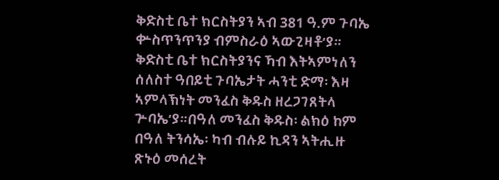ቅድስቲ ቤተ ክርስትያን ኣብ 381 ዓ.ም ጉባኤ ቍስጥንጥንያ ብምስራዕ ኣውጊዛቶ’ያ። ቅድስቲ ቤተ ክርስትያንና ኻብ እትኣምነለን ሰለስተ ዓበይቲ ጉባኤታት ሓንቲ ድማ፡ እዛ ኣምላኽነት መንፈስ ቅዱስ ዘረጋገጸትላ ጕባኤ’ያ።በዓለ መንፈስ ቅዱስ፡ ልክዕ ከም በዓለ ትንሳኤ፡ ካብ ብሉይ ኪዳን ኣትሒዙ ጽኑዕ መሰረት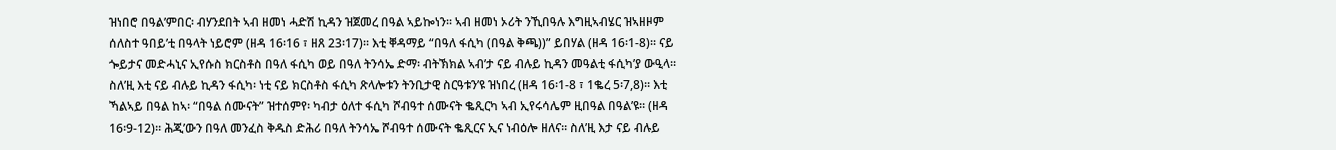ዝነበሮ በዓል’ምበር፡ ብሃንደበት ኣብ ዘመነ ሓድሽ ኪዳን ዝጀመረ በዓል ኣይኰነን። ኣብ ዘመነ ኦሪት ንኺበዓሉ እግዚኣብሄር ዝኣዘዞም ሰለስተ ዓበይ’ቲ በዓላት ነይሮም (ዘዳ 16፡16 ፣ ዘጸ 23፡17)። እቲ ቐዳማይ “በዓለ ፋሲካ (በዓል ቅጫ))” ይበሃል (ዘዳ 16፡1-8)። ናይ ጐይታና መድሓኒና ኢየሱስ ክርስቶስ በዓለ ፋሲካ ወይ በዓለ ትንሳኤ ድማ፡ ብትኽክል ኣብ’ታ ናይ ብሉይ ኪዳን መዓልቲ ፋሲካ’ያ ውዒላ። ስለ’ዚ እቲ ናይ ብሉይ ኪዳን ፋሲካ፡ ነቲ ናይ ክርስቶስ ፋሲካ ጽላሎቱን ትንቢታዊ ስርዓቱን’ዩ ዝነበረ (ዘዳ 16፡1-8 ፣ 1ቈረ 5፡7,8)። እቲ ኻልኣይ በዓል ከኣ፡ “በዓል ሰሙናት” ዝተሰምየ፡ ካብታ ዕለተ ፋሲካ ሾብዓተ ሰሙናት ቈጺርካ ኣብ ኢየሩሳሌም ዚበዓል በዓል’ዩ። (ዘዳ 16፡9-12)። ሕጂ’ውን በዓለ መንፈስ ቅዱስ ድሕሪ በዓለ ትንሳኤ ሾብዓተ ሰሙናት ቈጺርና ኢና ነብዕሎ ዘለና። ስለ’ዚ እታ ናይ ብሉይ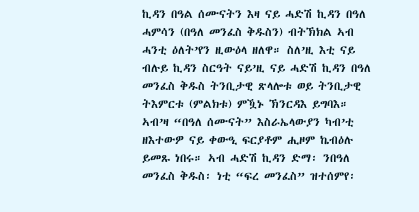ኪዳን በዓል ሰሙናትን እዛ ናይ ሓድሽ ኪዳን በዓለ ሓምሳን (በዓለ መንፈስ ቅዱስን) ብትኽክል ኣብ ሓንቲ ዕለት’የን ዚውዕላ ዘለዋ። ስለ’ዚ እቲ ናይ ብሉይ ኪዳን ስርዓት ናይ’ዚ ናይ ሓድሽ ኪዳን በዓለ መንፈስ ቅዱስ ትንቢታዊ ጽላሎቱ ወይ ትንቢታዊ ትእምርቱ (ምልክቱ) ምዃኑ ኽንርዳእ ይግባእ። ኣብ’ዛ “በዓለ ሰሙናት” እስራኤላውያን ካብ’ቲ ዘእተውዎ ናይ ቀውዒ ፍርያቶም ሒዞም ኬብዕሉ ይመጹ ነበሩ። ኣብ ሓድሽ ኪዳን ድማ፡ ንበዓለ መንፈስ ቅዱስ፡ ነቲ “ፍረ መንፈስ” ዝተሰምየ፡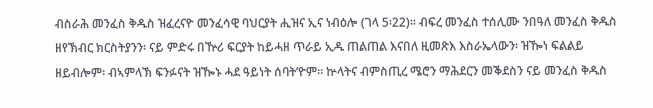ብስራሕ መንፈስ ቅዱስ ዝፈረናዮ መንፈሳዊ ባህርያት ሒዝና ኢና ነብዕሎ (ገላ 5፡22)። ብፍረ መንፈስ ተሰሊሙ ንበዓለ መንፈስ ቅዱስ ዘየኽብር ክርስትያንን፡ ናይ ምድሩ በዅሪ ፍርያት ከይሓዘ ጥራይ ኢዱ ጠልጠል እናበለ ዚመጽእ እስራኤላውን፡ ዝዀነ ፍልልይ ዘይብሎም፡ ብኣምላኽ ፍንፉናት ዝዀኑ ሓደ ዓይነት ሰባት’ዮም። ኵላትና ብምስጢረ ሜሮን ማሕደርን መቕደስን ናይ መንፈስ ቅዱስ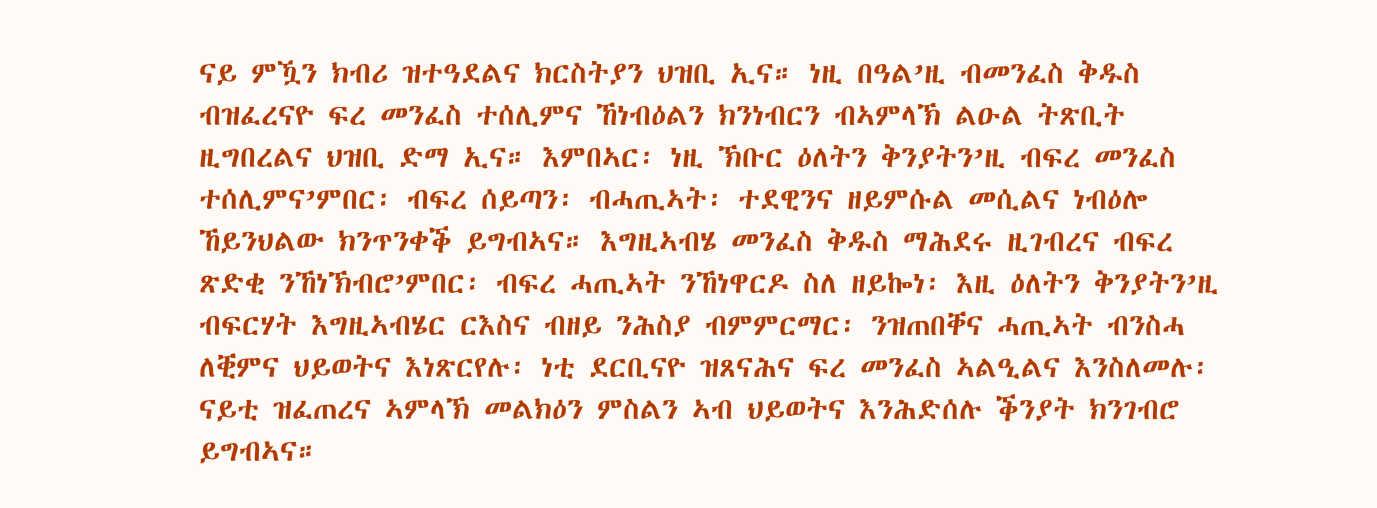ናይ ምዃን ክብሪ ዝተዓደልና ክርስትያን ህዝቢ ኢና። ነዚ በዓል’ዚ ብመንፈስ ቅዱስ ብዝፈረናዮ ፍረ መንፈስ ተሰሊምና ኸነብዕልን ክንነብርን ብኣምላኽ ልዑል ትጽቢት ዚግበረልና ህዝቢ ድማ ኢና። እምበኣር፡ ነዚ ኽቡር ዕለትን ቅንያትን’ዚ ብፍረ መንፈስ ተሰሊምና’ምበር፡ ብፍረ ሰይጣን፡ ብሓጢኣት፡ ተደዊንና ዘይምሱል መሲልና ነብዕሎ ኸይንህልው ክንጥንቀቕ ይግብኣና። እግዚኣብሄ መንፈስ ቅዱስ ማሕደሩ ዚገብረና ብፍረ ጽድቂ ንኸነኽብሮ’ምበር፡ ብፍረ ሓጢኣት ንኸነዋርዶ ስለ ዘይኰነ፡ እዚ ዕለትን ቅንያትን’ዚ ብፍርሃት እግዚኣብሄር ርእስና ብዘይ ንሕስያ ብምምርማር፡ ንዝጠበቐና ሓጢኣት ብንስሓ ለቒምና ህይወትና እነጽርየሉ፡ ነቲ ደርቢናዮ ዝጸናሕና ፍረ መንፈስ ኣልዒልና እንስለመሉ፡ ናይቲ ዝፈጠረና ኣምላኽ መልክዕን ምስልን ኣብ ህይወትና እንሕድሰሉ ቕንያት ክንገብሮ ይግብኣና።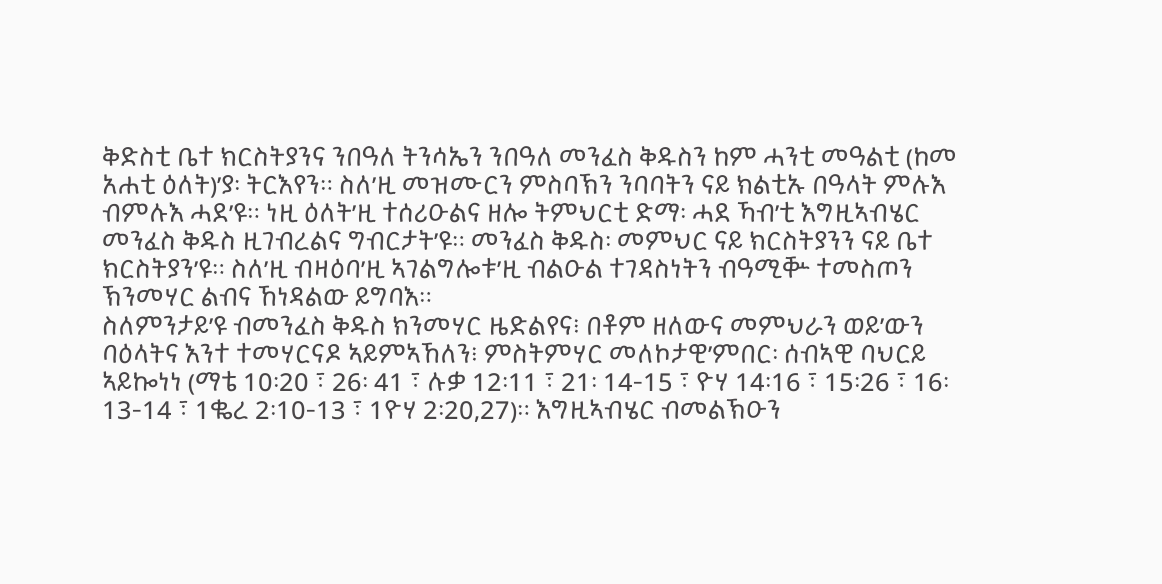ቅድስቲ ቤተ ክርስትያንና ንበዓለ ትንሳኤን ንበዓለ መንፈስ ቅዱስን ከም ሓንቲ መዓልቲ (ከመ አሐቲ ዕለት)’ያ፡ ትርእየን። ስለ’ዚ መዝሙርን ምስባኽን ንባባትን ናይ ክልቲኡ በዓላት ምሉእ ብምሉእ ሓደ’ዩ። ነዚ ዕለት’ዚ ተሰሪዑልና ዘሎ ትምህርቲ ድማ፡ ሓደ ኻብ’ቲ እግዚኣብሄር መንፈስ ቅዱስ ዚገብረልና ግብርታት’ዩ። መንፈስ ቅዱስ፡ መምህር ናይ ክርስትያንን ናይ ቤተ ክርስትያን’ዩ። ስለ’ዚ ብዛዕባ’ዚ ኣገልግሎቱ’ዚ ብልዑል ተገዳስነትን ብዓሚቝ ተመስጦን ኽንመሃር ልብና ኸነዳልው ይግባእ።
ስለምንታይ’ዩ ብመንፈስ ቅዱስ ክንመሃር ዜድልየና፧ በቶም ዘለውና መምህራን ወይ’ውን ባዕላትና እንተ ተመሃርናዶ ኣይምኣኸለን፧ ምስትምሃር መለኮታዊ’ምበር፡ ሰብኣዊ ባህርይ ኣይኰነነ (ማቴ 10፡20 ፣ 26፡ 41 ፣ ሉቃ 12፡11 ፣ 21፡ 14-15 ፣ ዮሃ 14፡16 ፣ 15፡26 ፣ 16፡13-14 ፣ 1ቈረ 2፡10-13 ፣ 1ዮሃ 2፡20,27)። እግዚኣብሄር ብመልኽዑን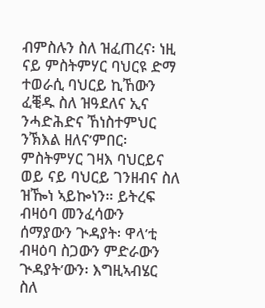ብምስሉን ስለ ዝፈጠረና፡ ነዚ ናይ ምስትምሃር ባህርዩ ድማ ተወራሲ ባህርይ ኪኸውን ፈቒዱ ስለ ዝዓደለና ኢና ንሓድሕድና ኸነስተምህር ንኽእል ዘለና’ምበር፡ ምስትምሃር ገዛእ ባህርይና ወይ ናይ ባህርይ ገንዘብና ስለ ዝዀነ ኣይኰነን። ይትረፍ ብዛዕባ መንፈሳውን ሰማያውን ጒዳያት፡ ዋላ’ቲ ብዛዕባ ስጋውን ምድራውን ጒዳያት’ውን፡ እግዚኣብሄር ስለ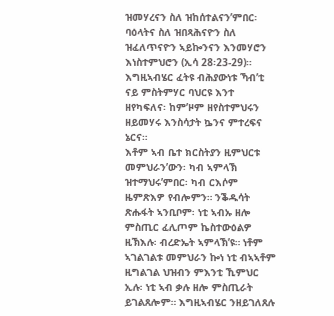ዝመሃረናን ስለ ዝከሰተልናን’ምበር፡ ባዕላትና ስለ ዝበጻሕናዮን ስለ ዝፈለጥናዮን ኣይኰንናን እንመሃሮን እነስተምህሮን (ኢሳ 28፡23-29)። እግዚኣብሄር ፈትዩ ብሕያውነቱ ኻብ’ቲ ናይ ምስትምሃር ባህርዩ እንተ ዘየካፍለና፡ ከም’ዞም ዘየስተምህሩን ዘይመሃሩ እንስሳታት ኴንና ምተረፍና ኔርና።
እቶም ኣብ ቤተ ክርስትያን ዚምህርቱ መምህራን’ውን፡ ካብ ኣምላኽ ዝተማህሩ’ምበር፡ ካብ ርእሶም ዜምጽእዎ የብሎምን። ንቕዱሳት ጽሑፋት ኣንቢቦም፡ ነቲ ኣብኡ ዘሎ ምስጢር ፈሊጦም ኬስተውዕልዎ ዚኽእሉ፡ ብረድኤት ኣምላኽ’ዩ። ነቶም ኣገልገልቱ መምህራን ኰነ ነቲ ብኣኣቶም ዚግልገል ህዝብን ምእንቲ ኺምህር ኢሉ፡ ነቲ ኣብ ቃሉ ዘሎ ምስጢራት ይገልጸሎም። እግዚኣብሄር ንዘይገለጸሉ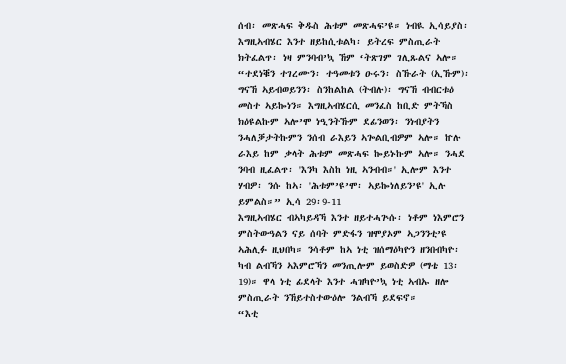ሰብ፡ መጽሓፍ ቅዱስ ሕቱም መጽሓፍ’ዩ። ነብዪ ኢሳይያስ፡ እግዚኣብሄር እንተ ዘይከሲቱልካ፡ ይትረፍ ምስጢራት ክትፈልጥ፡ ነዛ ምንባብ’ኳ ኸም ‘ትጽገም ገሊጹልና ኣሎ። “ተደነቑን ተገረሙን፡ ተዓመቱን ዑሩን፡ ስኹራት (ኢኹም)፡ ግናኸ ኣይብወይንን፡ ስንከልከል (ትብሉ)፡ ግናኸ ብብርቱዕ መስተ ኣይኰነን። እግዚኣብሄርሲ መንፈስ ከቢድ ምትኻስ ክዕዩልኩም ኣሎ’ሞ ነዒንትኹም ደፊንወን፡ ንነብያትን ንሓለቓታትኩምን ንሰብ ራእይን ኣጐልቢብዎም ኣሎ። ኵሉ ራእይ ከም ቃላት ሕቱም መጽሓፍ ኰይኑኩም ኣሎ። ንሓደ ንባብ ዚፈልጥ፡ 'እንካ እስከ ነዚ ኣንብብ።' ኢሎም እንተ ሃብዎ፡ ንሱ ከኣ፡ 'ሕቱም’ዩ’ሞ፡ ኣይኰነለይን’ዩ' ኢሉ ይምልስ።” ኢሳ 29፡9-11
እግዚኣብሄር ብኣካይዳኻ እንተ ዘይተሓጕሱ፡ ነቶም ነእምሮን ምስትውዓልን ናይ ሰባት ምድፋን ዝሞያኦም ኣጋንንቲ’ዩ ኣሕሊፉ ዚህበካ። ንሳቶም ከኣ ነቲ ዝሰማዕካዮን ዘንበብካዮ፡ ካብ ልብኻን ኣእምሮኻን መንጢሎም ይወስድዎ (ማቴ 13፡19)። ዋላ ነቲ ፊደላት እንተ ሓዝካዮ’ኳ ነቲ ኣብኡ ዘሎ ምስጢራት ንኸይተስተውዕሎ ንልብኻ ይደፍኖ።
“እቲ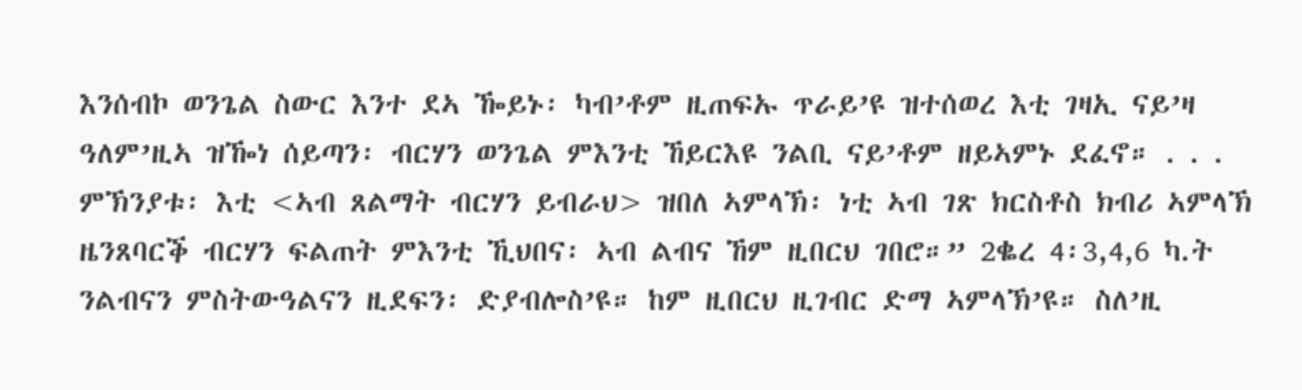እንሰብኮ ወንጌል ስውር እንተ ደኣ ዀይኑ፡ ካብ’ቶም ዚጠፍኡ ጥራይ’ዩ ዝተሰወረ እቲ ገዛኢ ናይ’ዛ ዓለም’ዚኣ ዝዀነ ሰይጣን፡ ብርሃን ወንጌል ምእንቲ ኸይርእዩ ንልቢ ናይ’ቶም ዘይኣምኑ ደፈኖ። . . . ምኽንያቱ፡ እቲ <ኣብ ጸልማት ብርሃን ይብራህ> ዝበለ ኣምላኽ፡ ነቲ ኣብ ገጽ ክርስቶስ ክብሪ ኣምላኽ ዜንጸባርቕ ብርሃን ፍልጠት ምእንቲ ኺህበና፡ ኣብ ልብና ኸም ዚበርህ ገበሮ።” 2ቈረ 4፡3,4,6 ካ.ት
ንልብናን ምስትውዓልናን ዚደፍን፡ ድያብሎስ’ዩ። ከም ዚበርህ ዚገብር ድማ ኣምላኽ’ዩ። ስለ’ዚ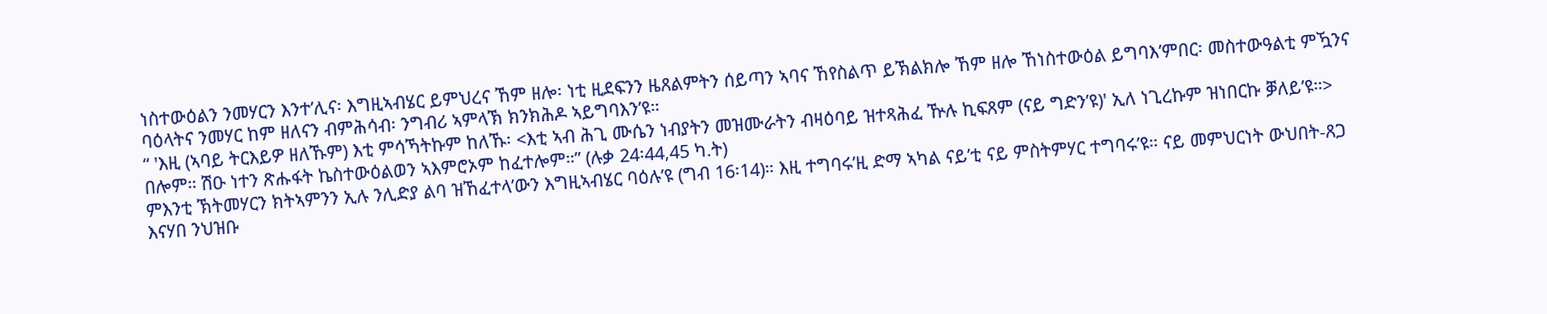ነስተውዕልን ንመሃርን እንተ’ሊና፡ እግዚኣብሄር ይምህረና ኸም ዘሎ፡ ነቲ ዚደፍንን ዜጸልምትን ሰይጣን ኣባና ኸየስልጥ ይኽልክሎ ኸም ዘሎ ኸነስተውዕል ይግባእ’ምበር፡ መስተውዓልቲ ምዃንና ባዕላትና ንመሃር ከም ዘለናን ብምሕሳብ፡ ንግብሪ ኣምላኽ ክንክሕዶ ኣይግባእን’ዩ።
“ 'እዚ (ኣባይ ትርእይዎ ዘለኹም) እቲ ምሳኻትኩም ከለኹ፡ <እቲ ኣብ ሕጊ ሙሴን ነብያትን መዝሙራትን ብዛዕባይ ዝተጻሕፈ ዅሉ ኪፍጸም (ናይ ግድን’ዩ)' ኢለ ነጊረኩም ዝነበርኩ ቓለይ’ዩ።> በሎም። ሽዑ ነተን ጽሑፋት ኬስተውዕልወን ኣእምሮኦም ከፈተሎም።” (ሉቃ 24፡44,45 ካ.ት)
ምእንቲ ኽትመሃርን ክትኣምንን ኢሉ ንሊድያ ልባ ዝኸፈተላ’ውን እግዚኣብሄር ባዕሉ’ዩ (ግብ 16፡14)። እዚ ተግባሩ’ዚ ድማ ኣካል ናይ’ቲ ናይ ምስትምሃር ተግባሩ’ዩ። ናይ መምህርነት ውህበት-ጸጋ እናሃበ ንህዝቡ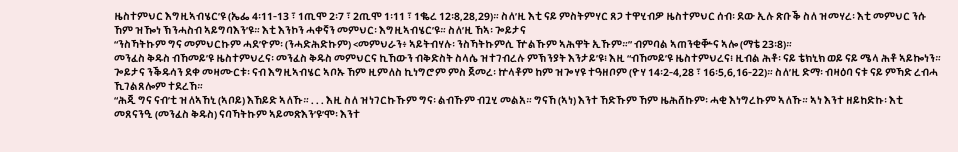ዜስተምህር እግዚኣብሄር’ዩ (ኤፌ 4፡11-13 ፣ 1ጢሞ 2፡7 ፣ 2ጢሞ 1፡11 ፣ 1ቈረ 12፡8,28,29)። ስለ’ዚ እቲ ናይ ምስትምሃር ጸጋ ተዋሂብዎ ዜስተምህር ሰብ፡ ደው ኢሉ ጽቡቕ ስለ ዝመሃረ፡ እቲ መምህር ንሱ ኸም ዝዀነ ኽንሓስብ ኣይግባእን’ዩ። እቲ እንኮን ሓቀኛን መምህር፡ እግዚኣብሄር’ዩ። ስለ’ዚ ኸኣ፡ ጐይታና
“ንስኻትኩም ግና መምህርኩም ሓደ’ዮም፡ (ንሓድሕድኩም) <መምህራን፥ ኣይትብሃሉ፡ ንስኻትኩምሲ ዅልኹም ኣሕዋት ኢኹም።” ብምባል ኣጠንቂቝና ኣሎ (ማቴ 23፡8)።
መንፈስ ቅዱስ ብኸመይ’ዩ ዜስተምህረና፡ መንፈስ ቅዱስ መምህርና ኪኸውን ብቅድስት ስላሴ ዝተገብረሉ ምኽንያት እንታይ’ዩ፧ እዚ “ብኸመይ’ዩ ዜስተምህረና፧ ዚብል ሕቶ፡ ናይ ቴክኒክ ወይ ናይ ሜላ ሕቶ ኣይኰነን። ጐይታና ንቕዱሳን ደቀ መዛሙርቱ፡ ናብ እግዚኣብሄር ኣቦኡ ኸም ዚምለስ ኪነግሮም ምስ ጀመረ፡ ኵላቶም ከም ዝጐሃዩ ተዓዘቦም (ዮሃ 14፡2-4,28 ፣ 16፡5,6,16-22)። ስለ’ዚ ድማ፡ ብዛዕባ ናቱ ናይ ምኻድ ረብሓ ኺገልጸሎም ተደረኸ።
“ሕጂ ግና ናብ’ቲ ዝለኣኸኒ (ኣቦይ) እኸይድ ኣለኹ። . . . እዚ ስለ ዝነገርኩኹም ግና፡ ልብኹም ብጓሂ መልአ። ግናኸ (ኣነ) እንተ ኸድኹም ኸም ዜሕሸኩም፡ ሓቂ እነግረኩም ኣለኹ። ኣነ እንተ ዘይከድኩ፡ እቲ መጸናንዒ (መንፈስ ቅዱስ) ናባኻትኩም ኣይመጽእን’ዩ’ሞ፡ እንተ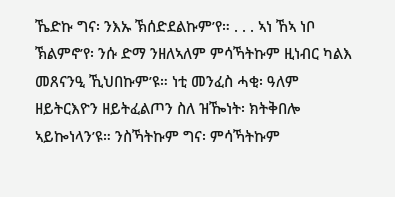ኼድኩ ግና፡ ንእኡ ኽሰድደልኩም’የ። . . . ኣነ ኸኣ ነቦ ኽልምኖ’የ፡ ንሱ ድማ ንዘለኣለም ምሳኻትኩም ዚነብር ካልእ መጸናንዒ ኺህበኩም’ዩ። ነቲ መንፈስ ሓቂ፡ ዓለም ዘይትርእዮን ዘይትፈልጦን ስለ ዝዀነት፡ ክትቅበሎ ኣይኰነላን’ዩ። ንስኻትኩም ግና፡ ምሳኻትኩም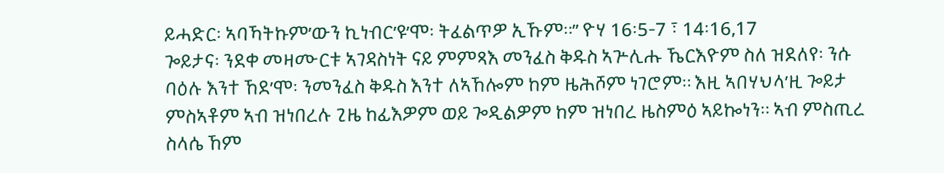ይሓድር፡ ኣባኻትኩም’ውን ኪነብር’ዩ’ሞ፡ ትፈልጥዎ ኢኹም።” ዮሃ 16፡5-7 ፣ 14፡16,17
ጐይታና፡ ንደቀ መዛሙርቱ ኣገዳስነት ናይ ምምጻእ መንፈስ ቅዱስ ኣጕሊሑ ኼርእዮም ስለ ዝደለየ፡ ንሱ ባዕሉ እንተ ኸደ’ሞ፡ ንመንፈስ ቅዱስ እንተ ለኣኸሎም ከም ዜሕሾም ነገሮም። እዚ ኣበሃህላ’ዚ ጐይታ ምስኣቶም ኣብ ዝነበረሉ ጊዜ ከፊእዎም ወይ ጐዲልዎም ከም ዝነበረ ዜስምዕ ኣይኰነን። ኣብ ምስጢረ ስላሴ ኸም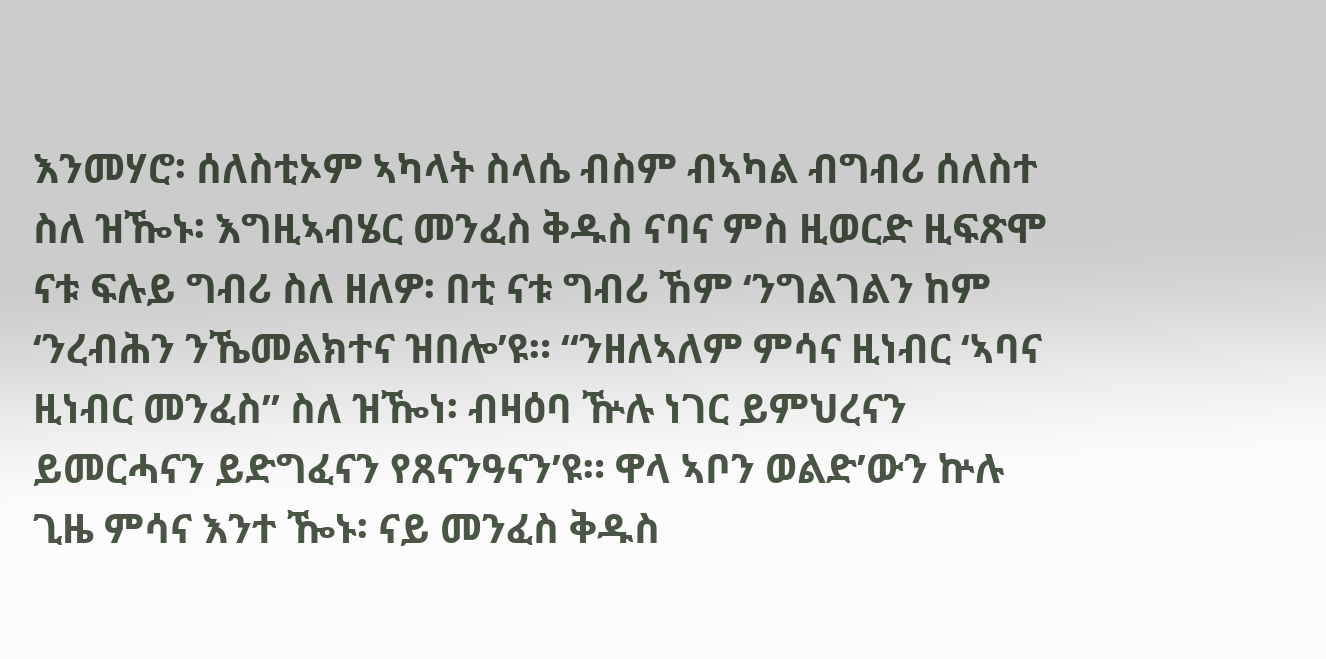እንመሃሮ፡ ሰለስቲኦም ኣካላት ስላሴ ብስም ብኣካል ብግብሪ ሰለስተ ስለ ዝዀኑ፡ እግዚኣብሄር መንፈስ ቅዱስ ናባና ምስ ዚወርድ ዚፍጽሞ ናቱ ፍሉይ ግብሪ ስለ ዘለዎ፡ በቲ ናቱ ግብሪ ኸም ‘ንግልገልን ከም ‘ንረብሕን ንኼመልክተና ዝበሎ’ዩ። “ንዘለኣለም ምሳና ዚነብር ‘ኣባና ዚነብር መንፈስ” ስለ ዝዀነ፡ ብዛዕባ ዅሉ ነገር ይምህረናን ይመርሓናን ይድግፈናን የጸናንዓናን’ዩ። ዋላ ኣቦን ወልድ’ውን ኵሉ ጊዜ ምሳና እንተ ዀኑ፡ ናይ መንፈስ ቅዱስ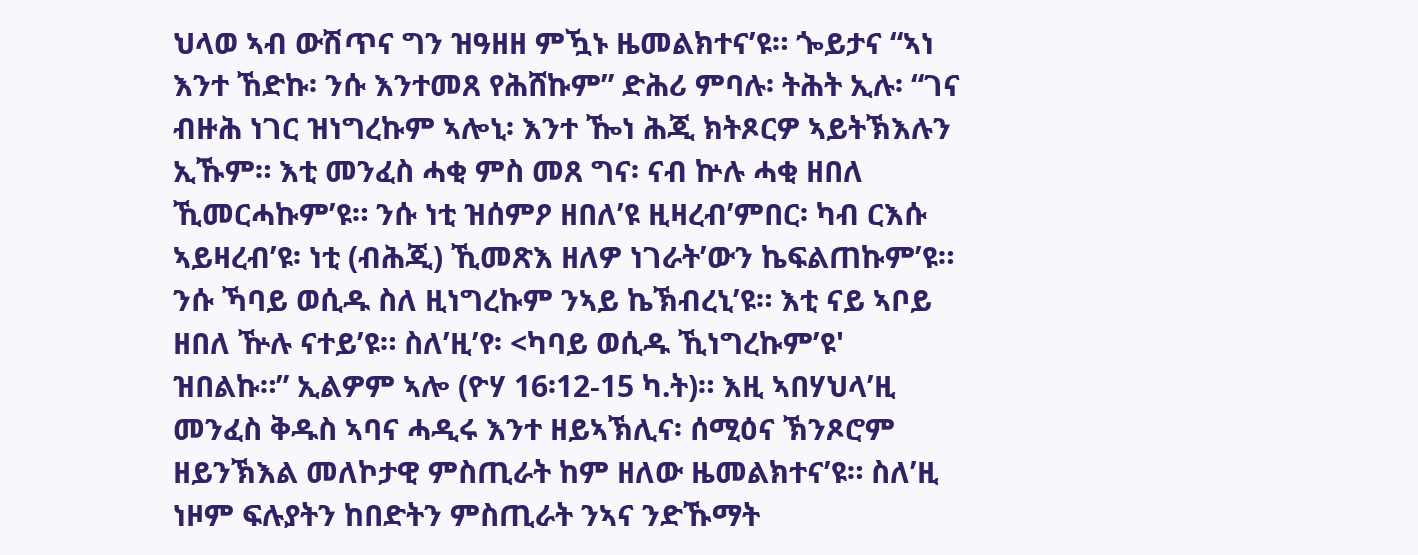ህላወ ኣብ ውሽጥና ግን ዝዓዘዘ ምዃኑ ዜመልክተና’ዩ። ጐይታና “ኣነ እንተ ኸድኩ፡ ንሱ እንተመጸ የሕሸኩም” ድሕሪ ምባሉ፡ ትሕት ኢሉ፡ “ገና ብዙሕ ነገር ዝነግረኩም ኣሎኒ፡ እንተ ዀነ ሕጂ ክትጾርዎ ኣይትኽእሉን ኢኹም። እቲ መንፈስ ሓቂ ምስ መጸ ግና፡ ናብ ኵሉ ሓቂ ዘበለ ኺመርሓኩም’ዩ። ንሱ ነቲ ዝሰምዖ ዘበለ’ዩ ዚዛረብ’ምበር፡ ካብ ርእሱ ኣይዛረብ’ዩ፡ ነቲ (ብሕጂ) ኺመጽእ ዘለዎ ነገራት’ውን ኬፍልጠኩም’ዩ። ንሱ ኻባይ ወሲዱ ስለ ዚነግረኩም ንኣይ ኬኽብረኒ’ዩ። እቲ ናይ ኣቦይ ዘበለ ዅሉ ናተይ’ዩ። ስለ’ዚ’የ፡ <ካባይ ወሲዱ ኺነግረኩም’ዩ' ዝበልኩ።” ኢልዎም ኣሎ (ዮሃ 16፡12-15 ካ.ት)። እዚ ኣበሃህላ’ዚ መንፈስ ቅዱስ ኣባና ሓዲሩ እንተ ዘይኣኽሊና፡ ሰሚዕና ኽንጾሮም ዘይንኽእል መለኮታዊ ምስጢራት ከም ዘለው ዜመልክተና’ዩ። ስለ’ዚ ነዞም ፍሉያትን ከበድትን ምስጢራት ንኣና ንድኹማት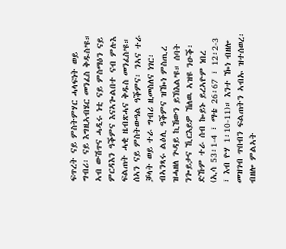ፍጥረት ናይ ምስትምሃር ሓላፍነት ወይ ግብሪ፡ ናይ እግዚኣብሄር መንፈስ ቅዱስ’ዩ። ኣብ ውሽጥና ሓዲሩ ነቲ ናይ ምስማዕን ናይ ምርዳእን ዓቕምና እናኣጐልበተ ናብ ምሉእ ፍልጠት ሓቂ ዜብጽሓና ቅዱስ መንፈስ’ዩ። ሰኣን ናይ ምስትውዓል ዓቕምና፡ ንኣና ተራ ቓላት ወይ ተራ ግብሪ ዚመስለና ነገር፡ ብኣንጻሩ ልዕሊ ዓቕምና ዝዀነ ምስጢረ ዝሓዘለ ጕዳይ ኪኸውን ይኽእል’ዩ። ሰባት ንጐይታና ኺርእይዎ ኸለዉ ኣዝዩ ንዑቕ፡ ድኹም ተራ ሰብ ኰይኑ ይረኣዮም ነበረ (ኢሳ 53፡1-4 ፣ ማቴ 26፡67 ፣ 12፡2-3 ፣ እብ ዮሃ 1፡10-11)። እንተ ዀነ ብዘሎ መዝገብ ጥበብን ፍልጠትን ኣብኡ ዝተሰወረ፡ ብዘሎ ምልኣት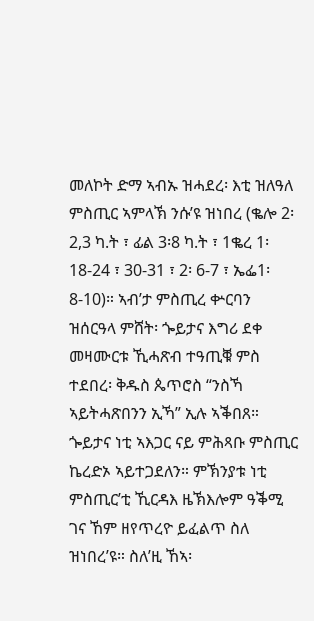መለኮት ድማ ኣብኡ ዝሓደረ፡ እቲ ዝለዓለ ምስጢር ኣምላኽ ንሱ’ዩ ዝነበረ (ቈሎ 2፡2,3 ካ.ት ፣ ፊል 3፡8 ካ.ት ፣ 1ቈረ 1፡18-24 ፣ 30-31 ፣ 2፡ 6-7 ፣ ኤፌ1፡8-10)። ኣብ’ታ ምስጢረ ቍርባን ዝሰርዓላ ምሸት፡ ጐይታና እግሪ ደቀ መዛሙርቱ ኺሓጽብ ተዓጢቑ ምስ ተደበረ፡ ቅዱስ ጴጥሮስ “ንስኻ ኣይትሓጽበንን ኢኻ” ኢሉ ኣቕበጸ። ጐይታና ነቲ ኣእጋር ናይ ምሕጻቡ ምስጢር ኬረድኦ ኣይተጋደለን። ምኽንያቱ ነቲ ምስጢር’ቲ ኺርዳእ ዜኽእሎም ዓቕሚ ገና ኸም ዘየጥረዮ ይፈልጥ ስለ ዝነበረ’ዩ። ስለ’ዚ ኸኣ፡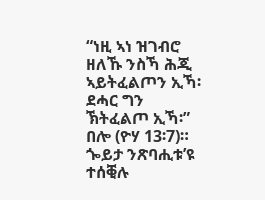“ነዚ ኣነ ዝገብሮ ዘለኹ ንስኻ ሕጂ ኣይትፈልጦን ኢኻ፡ ደሓር ግን ኽትፈልጦ ኢኻ፡” በሎ (ዮሃ 13፡7)። ጐይታ ንጽባሒቱ’ዩ ተሰቒሉ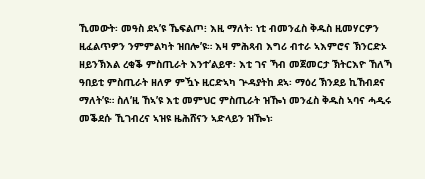ኺመውት፡ መዓስ ደኣ’ዩ ኼፍልጦ፧ እዚ ማለት፡ ነቲ ብመንፈስ ቅዱስ ዚመሃርዎን ዚፈልጥዎን ንምምልካት ዝበሎ’ዩ። እዛ ምሕጻብ እግሪ ብተራ ኣእምሮና ኽንርድኦ ዘይንኽእል ረቂቕ ምስጢራት እንተ’ልይዋ፡ እቲ ገና ኻብ መጀመርታ ኽትርእዮ ኸለኻ ዓበይቲ ምስጢራት ዘለዎ ምዃኑ ዚርድኣካ ጕዳያትከ ደኣ፡ ማዕረ ኽንደይ ኪኸብደና ማለት’ዩ። ስለ’ዚ ኸኣ’ዩ እቲ መምህር ምስጢራት ዝዀነ መንፈስ ቅዱስ ኣባና ሓዲሩ መቕደሱ ኺገብረና ኣዝዩ ዜሕሸናን ኣድላይን ዝዀነ፡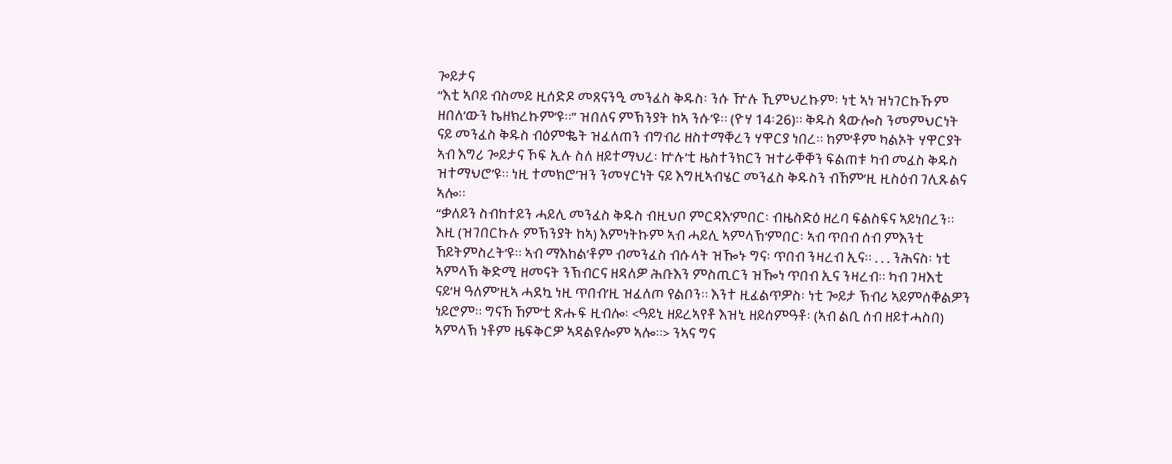ጐይታና
“እቲ ኣቦይ ብስመይ ዚሰድዶ መጸናንዒ መንፈስ ቅዱስ፡ ንሱ ዅሉ ኺምህረኩም፡ ነቲ ኣነ ዝነገርኩኹም ዘበለ’ውን ኬዘክረኩም’ዩ።” ዝበለና ምኽንያት ከኣ ንሱ’ዩ። (ዮሃ 14፡26)። ቅዱስ ጳውሎስ ንመምህርነት ናይ መንፈስ ቅዱስ ብዕምቈት ዝፈለጠን ብግብሪ ዘስተማቐረን ሃዋርያ ነበረ። ከም’ቶም ካልኦት ሃዋርያት ኣብ እግሪ ጐይታና ኾፍ ኢሉ ስለ ዘይተማህረ፡ ኵሉ’ቲ ዜስተንክርን ዝተራቐቐን ፍልጠቱ ካብ መፈስ ቅዱስ ዝተማህሮ’ዩ። ነዚ ተመክሮ’ዝን ንመሃርነት ናይ እግዚኣብሄር መንፈስ ቅዱስን ብኸም’ዚ ዚስዕብ ገሊጹልና ኣሎ።
“ቃለይን ስብከተይን ሓይሊ መንፈስ ቅዱስ ብዚህቦ ምርዳእ’ምበር፡ ብዜስድዕ ዘረባ ፍልስፍና ኣይነበረን። እዚ (ዝገበርኩሉ ምኽንያት ከኣ) እምነትኩም ኣብ ሓይሊ ኣምላኽ’ምበር፡ ኣብ ጥበብ ሰብ ምእንቲ ኸይትምስረት’ዩ። ኣብ ማእከል’ቶም ብመንፈስ ብሱላት ዝዀኑ ግና፡ ጥበብ ንዛረብ ኢና። . . . ንሕናስ፡ ነቲ ኣምላኽ ቅድሚ ዘመናት ንኽብርና ዘዳለዎ ሕቡእን ምስጢርን ዝዀነ ጥበብ ኢና ንዛረብ። ካብ ገዛእቲ ናይ’ዛ ዓለም’ዚኣ ሓደኳ ነዚ ጥበብ’ዚ ዝፈለጦ የልቦን። እንተ ዚፈልጥዎስ፡ ነቲ ጐይታ ኽብሪ ኣይምሰቐልዎን ነይሮም። ግናኸ ኸም’ቲ ጽሑፍ ዚብሎ፡ <ዓይኒ ዘይረኣየቶ እዝኒ ዘይሰምዓቶ፡ (ኣብ ልቢ ሰብ ዘይተሓስበ) ኣምላኽ ነቶም ዜፍቅርዎ ኣዳልዩሎም ኣሎ።> ንኣና ግና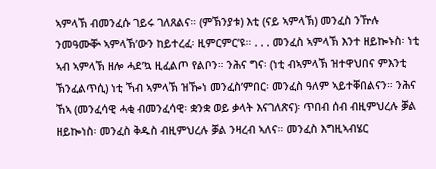ኣምላኽ ብመንፈሱ ገይሩ ገለጸልና። (ምኽንያቱ) እቲ (ናይ ኣምላኽ) መንፈስ ንዅሉ ንመዓሙቝ ኣምላኽ’ውን ከይተረፈ፡ ዚምርምር’ዩ። . . . መንፈስ ኣምላኽ እንተ ዘይኰኑስ፡ ነቲ ኣብ ኣምላኽ ዘሎ ሓደ’ኳ ዚፈልጦ የልቦን። ንሕና ግና፡ (ነቲ ብኣምላኽ ዝተዋህበና ምእንቲ ኽንፈልጥሲ) ነቲ ኻብ ኣምላኽ ዝዀነ መንፈስ’ምበር፡ መንፈስ ዓለም ኣይተቐበልናን። ንሕና ኸኣ (መንፈሳዊ ሓቂ ብመንፈሳዊ፡ ቋንቋ ወይ ቃላት እናገለጽና)፡ ጥበብ ሰብ ብዚምህረሉ ቓል ዘይኰነስ፡ መንፈስ ቅዱስ ብዚምህረሉ ቓል ንዛረብ ኣለና። መንፈስ እግዚኣብሄር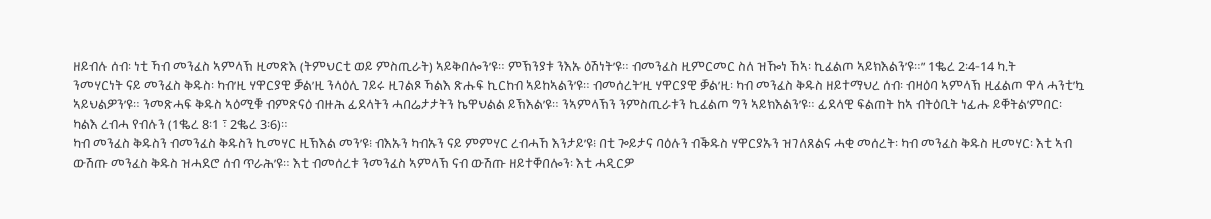ዘይብሉ ሰብ፡ ነቲ ኻብ መንፈስ ኣምላኽ ዚመጽእ (ትምህርቲ ወይ ምስጢራት) ኣይቅበሎን’ዩ። ምኽንያቱ ንእኡ ዕሽነት’ዩ። ብመንፈስ ዚምርመር ስለ ዝዀነ ኸኣ፡ ኪፈልጦ ኣይክእልን’ዩ።” 1ቈረ 2፡4-14 ካ.ት
ንመሃርነት ናይ መንፈስ ቅዱስ፡ ካብ’ዚ ሃዋርያዊ ቓል’ዚ ንላዕሊ ገይሩ ዚገልጾ ኻልእ ጽሑፍ ኪርከብ ኣይከኣልን’ዩ። ብመሰረት’ዚ ሃዋርያዊ ቓል’ዚ፡ ካብ መንፈስ ቅዱስ ዘይተማህረ ሰብ፡ ብዛዕባ ኣምላኽ ዚፈልጦ ዋላ ሓንቲ’ኳ ኣይህልዎን’ዩ። ንመጽሓፍ ቅዱስ ኣዕሚቑ ብምጽናዕ ብዙሕ ፊደላትን ሓበሬታታትን ኬዋህልል ይኽእል’ዩ። ንኣምላኽን ንምስጢራቱን ኪፈልጦ ግን ኣይክእልን’ዩ። ፊደላዊ ፍልጠት ከኣ ብትዕቢት ነፊሑ ይቐትል’ምበር፡ ካልእ ረብሓ የብሉን (1ቈረ 8፡1 ፣ 2ቈረ 3፡6)።
ካብ መንፈስ ቅዱስን ብመንፈስ ቅዱስን ኪመሃር ዚኽእል መን’ዩ፧ ብእኡን ካብኡን ናይ ምምሃር ረብሓኸ እንታይ’ዩ፧ በቲ ጐይታና ባዕሉን ብቕዱስ ሃዋርያኡን ዝገለጸልና ሓቂ መሰረት፡ ካብ መንፈስ ቅዱስ ዚመሃር፡ እቲ ኣብ ውሽጡ መንፈስ ቅዱስ ዝሓደሮ ሰብ ጥራሕ’ዩ። እቲ ብመሰረቱ ንመንፈስ ኣምላኽ ናብ ውሽጡ ዘይተቐበሎን፡ እቲ ሓዲርዎ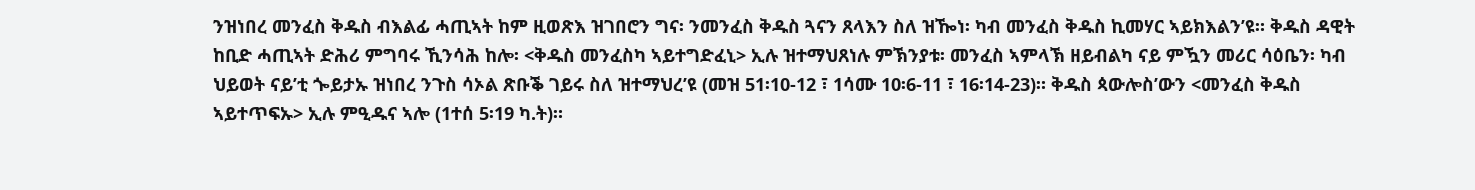ንዝነበረ መንፈስ ቅዱስ ብእልፊ ሓጢኣት ከም ዚወጽእ ዝገበሮን ግና፡ ንመንፈስ ቅዱስ ጓናን ጸላእን ስለ ዝዀነ፡ ካብ መንፈስ ቅዱስ ኪመሃር ኣይክእልን’ዩ። ቅዱስ ዳዊት ከቢድ ሓጢኣት ድሕሪ ምግባሩ ኺንሳሕ ከሎ፡ <ቅዱስ መንፈስካ ኣይተግድፈኒ> ኢሉ ዝተማህጸነሉ ምኽንያቱ፡ መንፈስ ኣምላኽ ዘይብልካ ናይ ምዃን መሪር ሳዕቤን፡ ካብ ህይወት ናይ’ቲ ጐይታኡ ዝነበረ ንጉስ ሳኦል ጽቡቕ ገይሩ ስለ ዝተማህረ’ዩ (መዝ 51፡10-12 ፣ 1ሳሙ 10፡6-11 ፣ 16፡14-23)። ቅዱስ ጳውሎስ’ውን <መንፈስ ቅዱስ ኣይተጥፍኡ> ኢሉ ምዒዱና ኣሎ (1ተሰ 5፡19 ካ.ት)።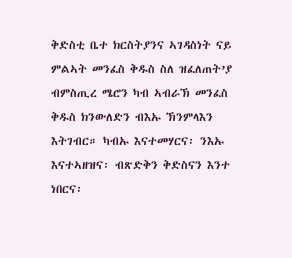ቅድስቲ ቤተ ክርስትያንና ኣገዳስነት ናይ ምልኣት መንፈስ ቅዱስ ስለ ዝፈለጠት’ያ ብምስጢረ ሜሮን ካብ ኣብራኽ መንፈስ ቅዱስ ክንውለድን ብእኡ ኽንምላእን እትገብር። ካብኡ እናተመሃርና፡ ንእኡ እናተኣዘዝና፡ ብጽድቅን ቅድስናን እንተ ነበርና፡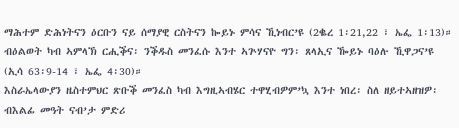ማሕተም ድሕነትናን ዕርቡን ናይ ሰማያዊ ርስትናን ኰይኑ ምሳና ኺነብር’ዩ (2ቈረ 1፡21,22 ፣ ኤፌ 1፡13)። ብዕልወት ካብ ኣምላኽ ርሒቕና፡ ንቕዱስ መንፈሱ እንተ ኣጕሃናዮ ግን፡ ጸላኢና ዀይኑ ባዕሉ ኺዋጋና’ዩ (ኢሳ 63፡9-14 ፣ ኤፌ 4፡30)።
እስራኤላውያን ዜስተምህር ጽቡቕ መንፈስ ካብ እግዚኣብሄር ተዋሂብዎም’ኳ እንተ ነበረ፡ ስለ ዘይተኣዘዝዎ፡ ብእልፊ መዓት ናብ’ታ ምድሪ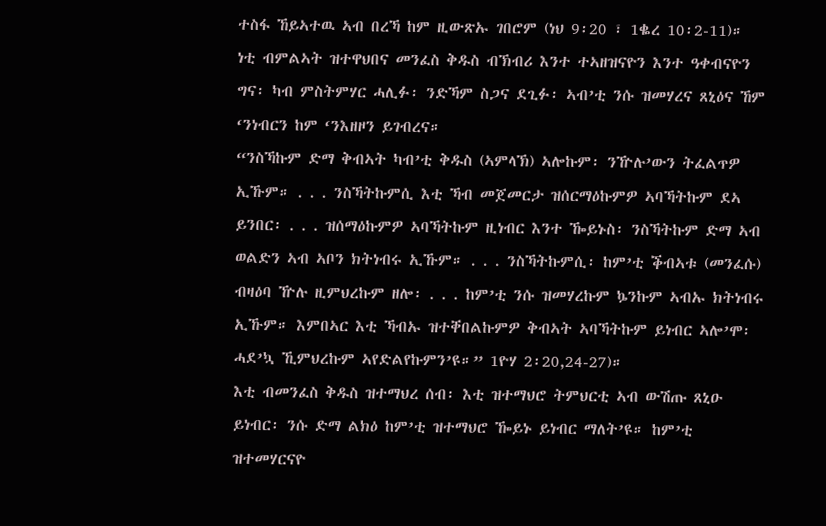ተስፋ ኸይኣተዉ ኣብ በረኻ ከም ዚውጽኡ ገበሮም (ነህ 9፡20 ፣ 1ቈረ 10፡2-11)።
ነቲ ብምልኣት ዝተዋህበና መንፈስ ቅዱስ ብኽብሪ እንተ ተኣዘዝናዮን እንተ ዓቀብናዮን ግና፡ ካብ ምስትምሃር ሓሊፉ፡ ንድኻም ስጋና ደጊፉ፡ ኣብ’ቲ ንሱ ዝመሃረና ጸኒዕና ኸም ‘ንነብርን ከም ‘ንእዘዞን ይገብረና።
“ንስኻኩም ድማ ቅብኣት ካብ’ቲ ቅዱስ (ኣምላኽ) ኣሎኩም፡ ንዅሉ’ውን ትፈልጥዎ ኢኹም። . . . ንስኻትኩምሲ እቲ ኻብ መጀመርታ ዝሰርማዕኩምዎ ኣባኻትኩም ደኣ ይንበር፡ . . . ዝሰማዕኩምዎ ኣባኻትኩም ዚነብር እንተ ዀይኑስ፡ ንስኻትኩም ድማ ኣብ ወልድን ኣብ ኣቦን ክትነብሩ ኢኹም። . . . ንስኻትኩምሲ፡ ከም’ቲ ቕብኣቱ (መንፈሱ) ብዛዕባ ዅሉ ዚምህረኩም ዘሎ፡ . . . ከም’ቲ ንሱ ዝመሃረኩም ኴንኩም ኣብኡ ክትነብሩ ኢኹም። እምበኣር እቲ ኻብኡ ዝተቐበልኩምዎ ቅብኣት ኣባኻትኩም ይነብር ኣሎ’ሞ፡ ሓደ’ኳ ኺምህረኩም ኣየድልየኩምን’ዩ።” 1ዮሃ 2፡20,24-27)።
እቲ ብመንፈስ ቅዱስ ዝተማህረ ሰብ፡ እቲ ዝተማህሮ ትምህርቲ ኣብ ውሽጡ ጸኒዑ ይነብር፡ ንሱ ድማ ልክዕ ከም’ቲ ዝተማህሮ ዀይኑ ይነብር ማለት’ዩ። ከም’ቲ ዝተመሃርናዮ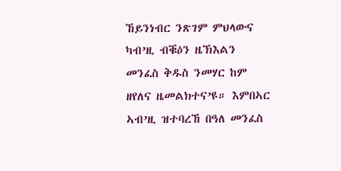ኸይንነብር ንጽገም ምህላውና ካብ’ዚ ብቑዕን ዜኽእልን መንፈስ ቅዱስ ንመሃር ከም ዘየለና ዜመልክተና’ዩ። እምበኣር ኣብ’ዚ ዝተባረኸ በዓለ መንፈስ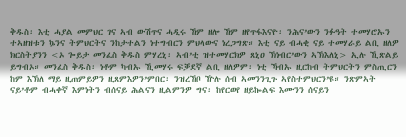ቅዱስ፡ እቲ ሓያል መምህር ገና ኣብ ውሽጥና ሓዲሩ ኸም ዘሎ ኸም ዘየጥፋእናዮ፡ ንሕና’ውን ንፉዓት ተመሃሮኡን ተኣዘዝቱን ኴንና ትምህርትና ንከታተልን ነተግብርን ምህላውና ነረጋግጽ። እቲ ናይ ብሓቂ ናይ ተመሃራይ ልቢ ዘለዎ ክርስትያንን <ኦ ጐይታ መንፈስ ቅዱስ ምሃረኒ፡ ኣብ’ቲ ዝተመሃርክዎ ጸኒዐ ኽነብር’ውን ኣኽእለኒ> ኢሉ ኺጽልይ ይግብኦ። መንፈስ ቅዱስ፡ ነቶም ካብኡ ኺመሃሩ ፍቓደኛ ልቢ ዘለዎም፡ ነቲ ኻብኡ ዚርከብ ትምህርትን ምስጢርን ከም እኽለ ማይ ዚጠምይዎን ዚጸምእዎን’ምበር፡ ንዝረኸቦ ዅሉ ሰብ ኣመንንጊጉ ኣየስተምህርን’ዩ። ንጽምኣት ናይ’ቶም ብሓቀኛ እምነትን ብሰናይ ሕልናን ዚልምንዎ ግና፡ ከየርወየ ዘይኰልፍ እሙንን ሰናይን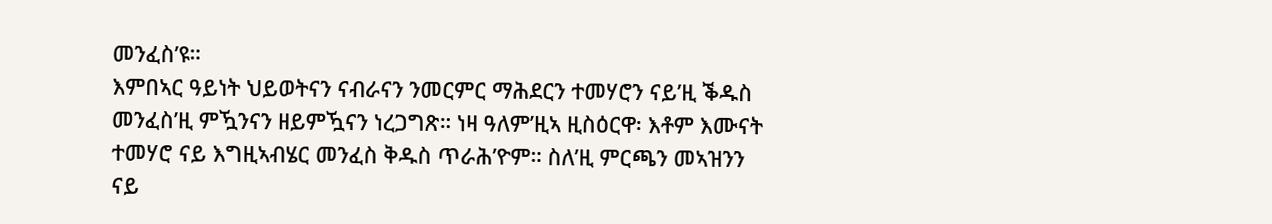መንፈስ’ዩ።
እምበኣር ዓይነት ህይወትናን ናብራናን ንመርምር ማሕደርን ተመሃሮን ናይ’ዚ ቕዱስ መንፈስ’ዚ ምዃንናን ዘይምዃናን ነረጋግጽ። ነዛ ዓለም’ዚኣ ዚስዕርዋ፡ እቶም እሙናት ተመሃሮ ናይ እግዚኣብሄር መንፈስ ቅዱስ ጥራሕ’ዮም። ስለ’ዚ ምርጫን መኣዝንን ናይ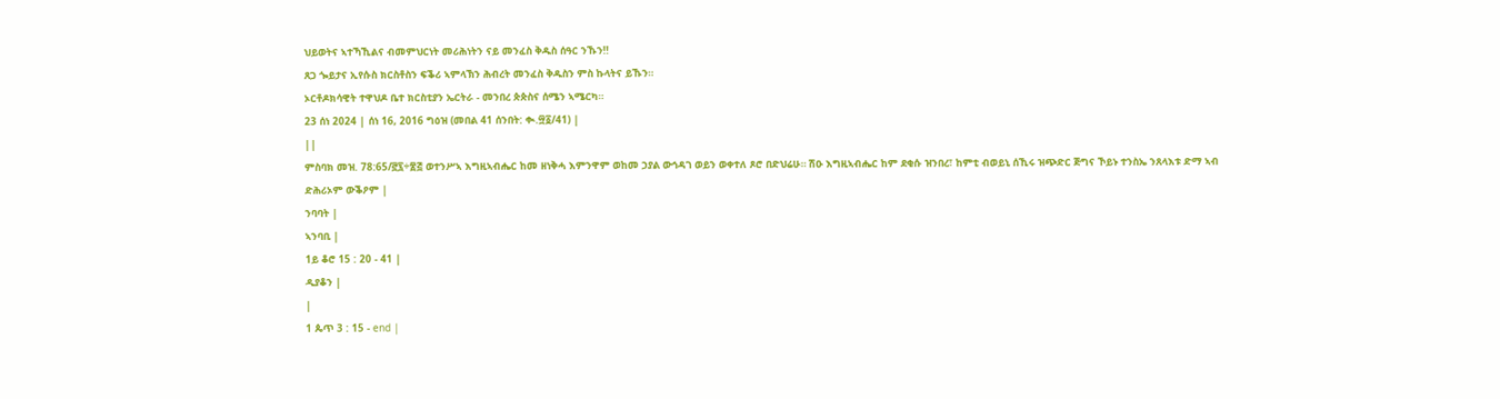ህይወትና ኣተኻኺልና ብመምህርነት መሪሕነትን ናይ መንፈስ ቅዱስ ሰዓር ንኹን!!
ጸጋ ጐይታና ኢየሱስ ክርስቶስን ፍቕሪ ኣምላኽን ሕብረት መንፈስ ቅዱስን ምስ ኩላትና ይኹን።
ኦርቶዶክሳዊት ተዋህዶ ቤተ ክርስቲያን ኤርትራ - መንበረ ጵጵስና ሰሜን ኣሜርካ።
23 ሰነ 2024 | ሰነ 16, 2016 ግዕዝ (መበል 41 ሰንበት: ቊ.፵፩/41) |
||
ምስባክ መዝ. 78:65/፸፯÷፷፭ ወተንሥኣ እግዚኣብሔር ከመ ዘነቅሓ እምንዋም ወከመ ኃያል ውኅዳገ ወይን ወቀተለ ጾሮ በድህሬሁ። ሽዑ እግዚኣብሔር ከም ደቂሱ ዝንበረ፣ ከምቲ ብወይኒ ሰኺሩ ዝጭድር ጅግና ኾይኑ ተንስኤ ንጸላእቱ ድማ ኣብ ድሕሪኦም ውቕዖም |
ንባባት |
ኣንባቢ |
1ይ ቆሮ 15 : 20 - 41 |
ዲያቆን |
|
1 ጴጥ 3 : 15 - end |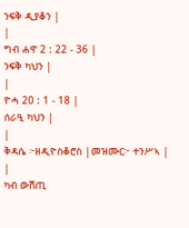ንፍቅ ዲያቆን |
|
ግብ ሐዋ 2 : 22 - 36 |
ንፍቅ ካህን |
|
ዮሓ 20 : 1 - 18 |
ሰራዒ ካህን |
|
ቅዳሴ ፦ዘዲዮስቆሮስ |መዝሙር፦ ተንሥኣ |
|
ካብ ውሽጢ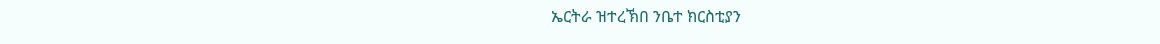ኤርትራ ዝተረኽበ ንቤተ ክርስቲያን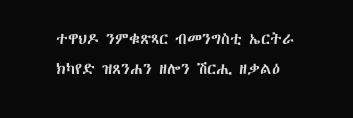ተዋህዶ ንምቁጽጻር ብመንግስቲ ኤርትራ ክካየድ ዝጸንሐን ዘሎን ሽርሒ ዘቃልዕ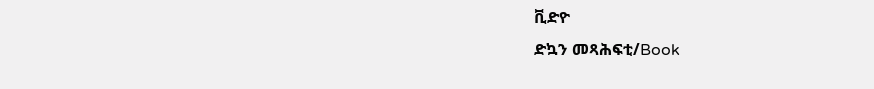ቪድዮ
ድኳን መጻሕፍቲ/Book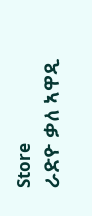Store
ራድዮ ቃለ ኣዋዲ